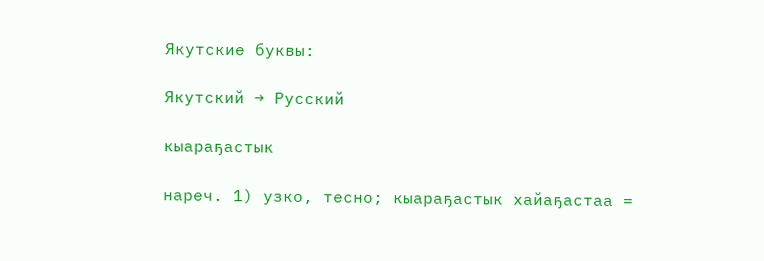Якутские буквы:

Якутский → Русский

кыараҕастык

нареч. 1) узко, тесно; кыараҕастык хайаҕастаа =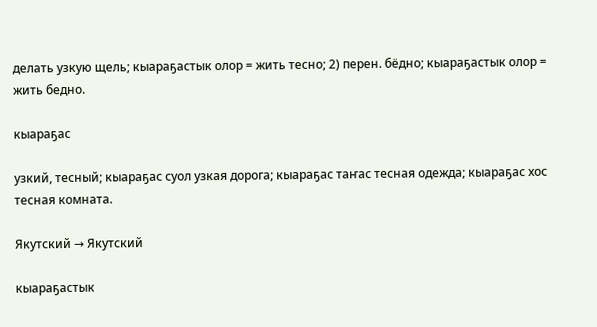делать узкую щель; кыараҕастык олор = жить тесно; 2) перен. бёдно; кыараҕастык олор = жить бедно.

кыараҕас

узкий, тесный; кыараҕас суол узкая дорога; кыараҕас таҥас тесная одежда; кыараҕас хос тесная комната.

Якутский → Якутский

кыараҕастык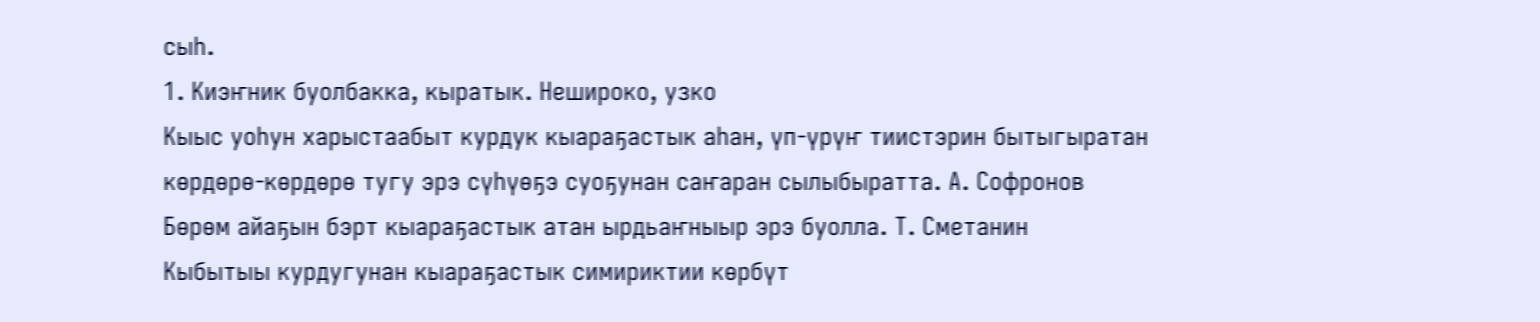сыһ.
1. Киэҥник буолбакка, кыратык. Нешироко, узко
Кыыс уоһун харыстаабыт курдук кыараҕастык аһан, үп-үрүҥ тиистэрин бытыгыратан көрдөрө-көрдөрө тугу эрэ сүһүөҕэ суоҕунан саҥаран сылыбыратта. А. Софронов
Бөрөм айаҕын бэрт кыараҕастык атан ырдьаҥныыр эрэ буолла. Т. Сметанин
Кыбытыы курдугунан кыараҕастык симириктии көрбүт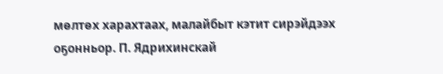мөлтөх харахтаах, малайбыт кэтит сирэйдээх оҕонньор. П. Ядрихинскай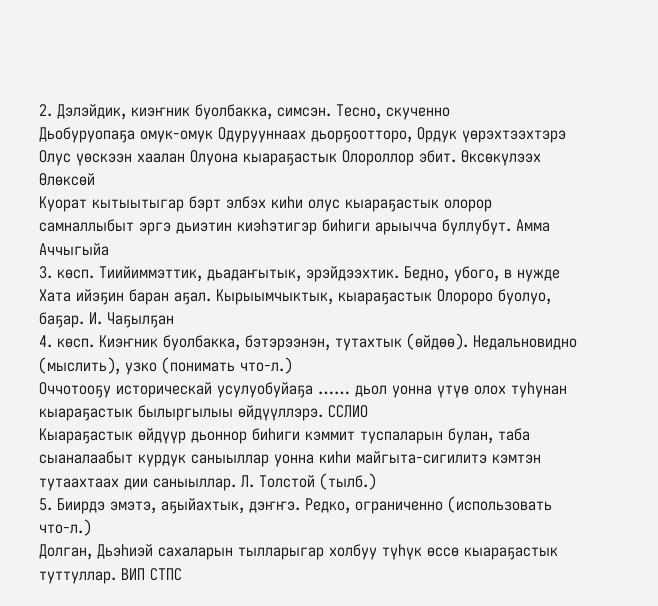2. Дэлэйдик, киэҥник буолбакка, симсэн. Тесно, скученно
Дьобуруопаҕа омук-омук Одурууннаах дьорҕоотторо, Ордук үөрэхтээхтэрэ Олус үөскээн хаалан Олуона кыараҕастык Олороллор эбит. Өксөкүлээх Өлөксөй
Куорат кытыытыгар бэрт элбэх киһи олус кыараҕастык олорор самналлыбыт эргэ дьиэтин киэһэтигэр биһиги арыычча буллубут. Амма Аччыгыйа
3. көсп. Тиийиммэттик, дьадаҥытык, эрэйдээхтик. Бедно, убого, в нужде
Хата ийэҕин баран аҕал. Кырыымчыктык, кыараҕастык Олороро буолуо, баҕар. И. Чаҕылҕан
4. көсп. Киэҥник буолбакка, бэтэрээнэн, тутахтык (өйдөө). Недальновидно (мыслить), узко (понимать что-л.)
Оччотооҕу историческай усулуобуйаҕа …… дьол уонна үтүө олох туһунан кыараҕастык былыргылыы өйдүүллэрэ. ССЛИО
Кыараҕастык өйдүүр дьоннор биһиги кэммит туспаларын булан, таба сыаналаабыт курдук саныыллар уонна киһи майгыта-сигилитэ кэмтэн тутаахтаах дии саныыллар. Л. Толстой (тылб.)
5. Биирдэ эмэтэ, аҕыйахтык, дэҥҥэ. Редко, ограниченно (использовать что-л.)
Долган, Дьэһиэй сахаларын тылларыгар холбуу түһүк өссө кыараҕастык туттуллар. ВИП СТПС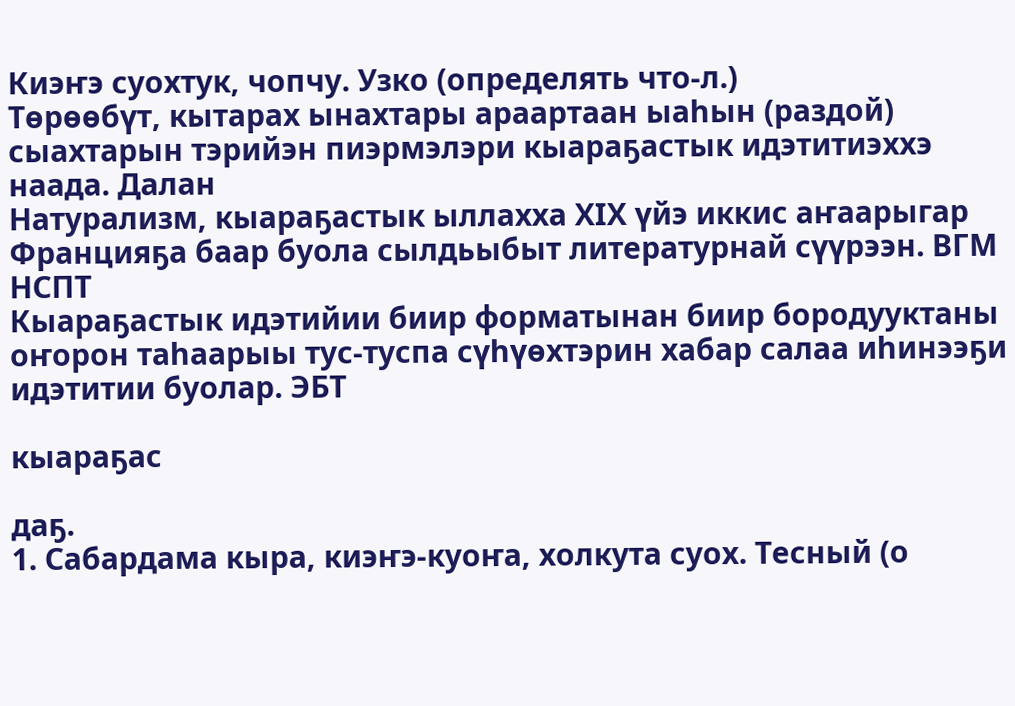Киэҥэ суохтук, чопчу. Узко (определять что-л.)
Төрөөбүт, кытарах ынахтары араартаан ыаһын (раздой) сыахтарын тэрийэн пиэрмэлэри кыараҕастык идэтитиэххэ наада. Далан
Натурализм, кыараҕастык ыллахха ХIХ үйэ иккис аҥаарыгар Францияҕа баар буола сылдьыбыт литературнай сүүрээн. ВГМ НСПТ
Кыараҕастык идэтийии биир форматынан биир бородууктаны оҥорон таһаарыы тус-туспа сүһүөхтэрин хабар салаа иһинээҕи идэтитии буолар. ЭБТ

кыараҕас

даҕ.
1. Сабардама кыра, киэҥэ-куоҥа, холкута суох. Тесный (о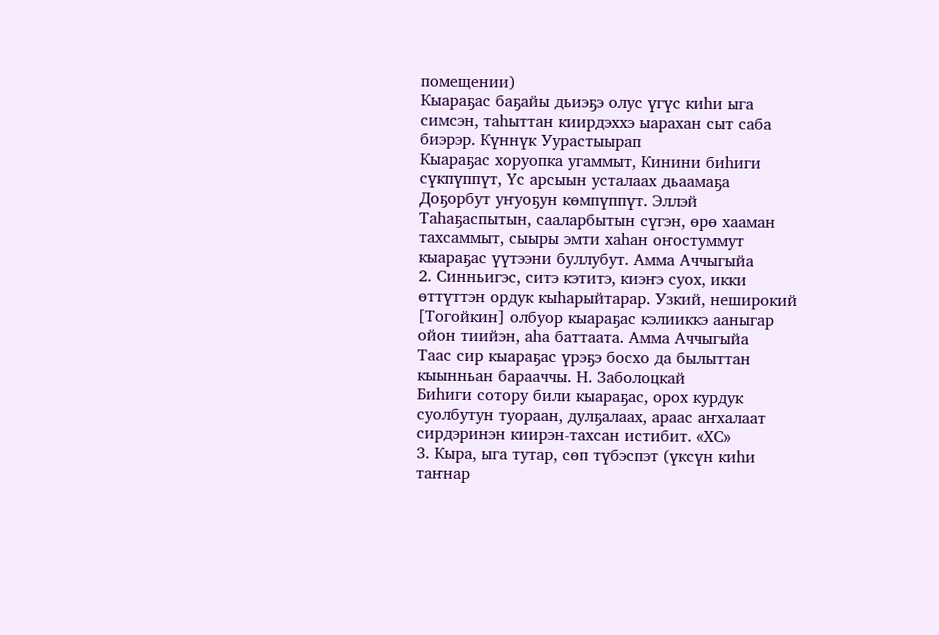помещении)
Кыараҕас баҕайы дьиэҕэ олус үгүс киһи ыга симсэн, таһыттан киирдэххэ ыарахан сыт саба биэрэр. Күннүк Уурастыырап
Кыараҕас хоруопка угаммыт, Кинини биһиги сүкпүппүт, Үс арсыын усталаах дьаамаҕа Доҕорбут уҥуоҕун көмпүппүт. Эллэй
Таһаҕаспытын, сааларбытын сүгэн, өрө хааман тахсаммыт, сыыры эмти хаһан оҥостуммут кыараҕас үүтээни буллубут. Амма Аччыгыйа
2. Синньигэс, ситэ кэтитэ, киэҥэ суох, икки өттүттэн ордук кыһарыйтарар. Узкий, неширокий
[Тогойкин] олбуор кыараҕас кэлииккэ ааныгар ойон тиийэн, аһа баттаата. Амма Аччыгыйа
Таас сир кыараҕас үрэҕэ босхо да былыттан кыынньан барааччы. Н. Заболоцкай
Биһиги сотору били кыараҕас, орох курдук суолбутун туораан, дулҕалаах, араас аҥхалаат сирдэринэн киирэн-тахсан истибит. «ХС»
3. Кыра, ыга тутар, сөп түбэспэт (үксүн киһи таҥнар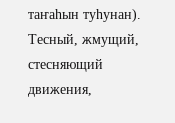таҥаһын туһунан). Тесный, жмущий, стесняющий движения,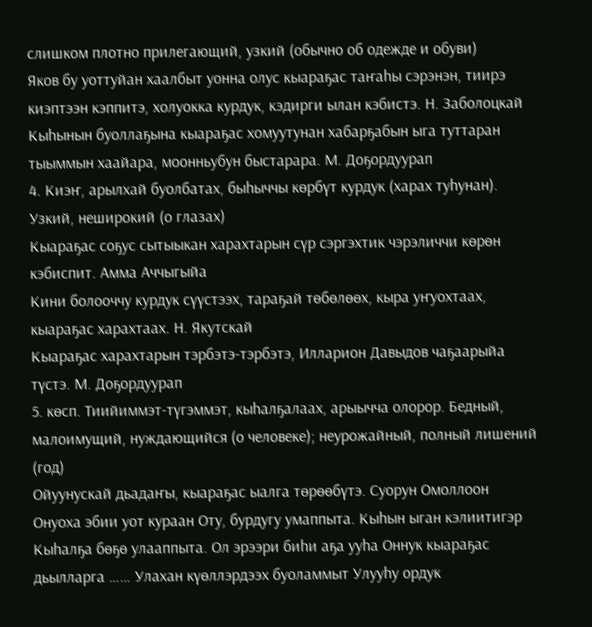слишком плотно прилегающий, узкий (обычно об одежде и обуви)
Яков бу уоттуйан хаалбыт уонна олус кыараҕас таҥаһы сэрэнэн, тиирэ киэптээн кэппитэ, холуокка курдук, кэдирги ылан кэбистэ. Н. Заболоцкай
Кыһынын буоллаҕына кыараҕас хомуутунан хабарҕабын ыга туттаран тыыммын хаайара, моонньубун быстарара. М. Доҕордуурап
4. Киэҥ, арылхай буолбатах, быһыччы көрбүт курдук (харах туһунан). Узкий, неширокий (о глазах)
Кыараҕас соҕус сытыыкан харахтарын сүр сэргэхтик чэрэличчи көрөн кэбиспит. Амма Аччыгыйа
Кини болооччу курдук сүүстээх, тараҕай төбөлөөх, кыра уҥуохтаах, кыараҕас харахтаах. Н. Якутскай
Кыараҕас харахтарын тэрбэтэ-тэрбэтэ, Илларион Давыдов чаҕаарыйа түстэ. М. Доҕордуурап
5. көсп. Тиийиммэт-түгэммэт, кыһалҕалаах, арыычча олорор. Бедный, малоимущий, нуждающийся (о человеке); неурожайный, полный лишений (год)
Ойуунускай дьадаҥы, кыараҕас ыалга төрөөбүтэ. Суорун Омоллоон
Онуоха эбии уот кураан Оту, бурдугу умаппыта. Кыһын ыган кэлиитигэр Кыһалҕа бөҕө улааппыта. Ол эрээри биһи аҕа ууһа Оннук кыараҕас дьылларга …… Улахан күөллэрдээх буоламмыт Улууһу ордук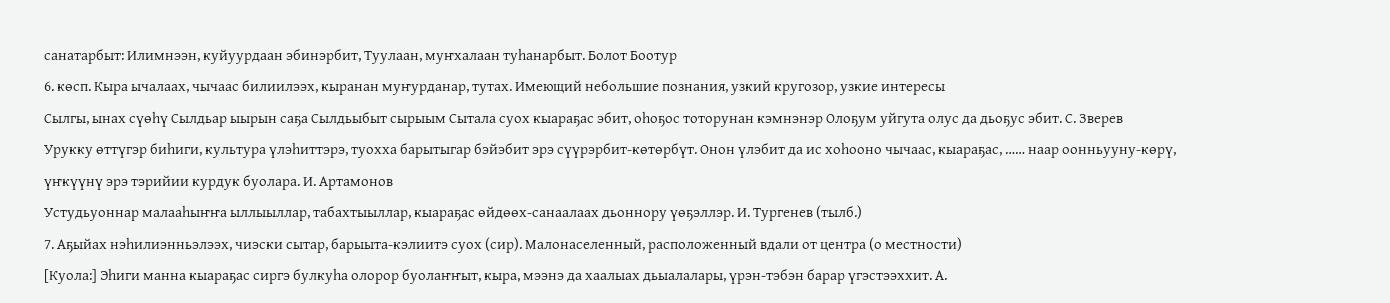санатарбыт: Илимнээн, куйуурдаан эбинэрбит, Туулаан, муҥхалаан туһанарбыт. Болот Боотур
6. көсп. Кыра ычалаах, чычаас билиилээх, кыранан муҥурданар, тутах. Имеющий небольшие познания, узкий кругозор, узкие интересы
Сылгы, ынах сүөһү Сылдьар ыырын саҕа Сылдьыбыт сырыым Сытала суох кыараҕас эбит, оһоҕос тоторунан кэмнэнэр Олоҕум уйгута олус да дьоҕус эбит. С. Зверев
Урукку өттүгэр биһиги, культура үлэһиттэрэ, туохха барытыгар бэйэбит эрэ сүүрэрбит-көтөрбүт. Онон үлэбит да ис хоһооно чычаас, кыараҕас, …… наар оонньууну-көрү, үҥкүүнү эрэ тэрийии курдук буолара. И. Артамонов
Устудьуоннар малааһыҥҥа ыллыыллар, табахтыыллар, кыараҕас өйдөөх-санаалаах дьоннору үөҕэллэр. И. Тургенев (тылб.)
7. Аҕыйах нэһилиэнньэлээх, чиэски сытар, барыыта-кэлиитэ суох (сир). Малонаселенный, расположенный вдали от центра (о местности)
[Куола:] Эһиги манна кыараҕас сиргэ булкуһа олорор буолаҥҥыт, кыра, мээнэ да хаалыах дьыалалары, үрэн-тэбэн барар үгэстээххит. А.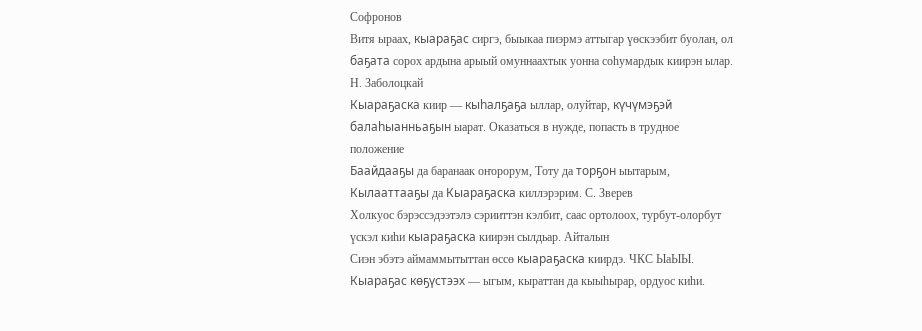Софронов
Витя ыраах, кыараҕас сиргэ, быыкаа пиэрмэ аттыгар үөскээбит буолан, ол баҕата сорох ардына арыый омуннаахтык уонна соһумардык киирэн ылар. Н. Заболоцкай
Кыараҕаска киир — кыһалҕаҕа ыллар, олуйтар, күчүмэҕэй балаһыанньаҕын ыарат. Оказаться в нужде, попасть в трудное положение
Баайдааҕы да баранаак оҥорорум, Тоту да торҕон ыытарым, Кылааттааҕы да Кыараҕаска киллэрэрим. С. Зверев
Холкуос бэрэссэдээтэлэ сэрииттэн кэлбит, саас ортолоох, турбут-олорбут үскэл киһи кыараҕаска киирэн сылдьар. Айталын
Сиэн эбэтэ аймаммытыттан өссө кыараҕаска киирдэ. ЧКС ЫаЫЫ. Кыараҕас көҕүстээх — ыгым, кыраттан да кыыһырар, ордуос киһи.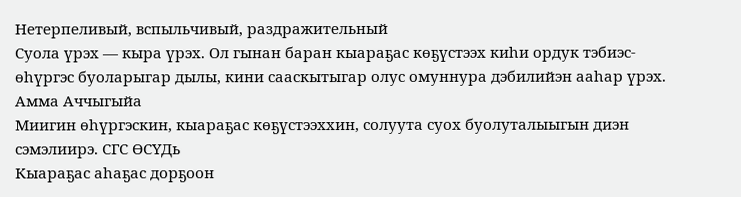Нетерпеливый, вспыльчивый, раздражительный
Суола үрэх — кыра үрэх. Ол гынан баран кыараҕас көҕүстээх киһи ордук тэбиэс-өһүргэс буоларыгар дылы, кини сааскытыгар олус омуннура дэбилийэн ааһар үрэх. Амма Аччыгыйа
Миигин өһүргэскин, кыараҕас көҕүстээххин, солуута суох буолуталыыгын диэн сэмэлиирэ. СГС ӨСҮДь
Кыараҕас аһаҕас дорҕоон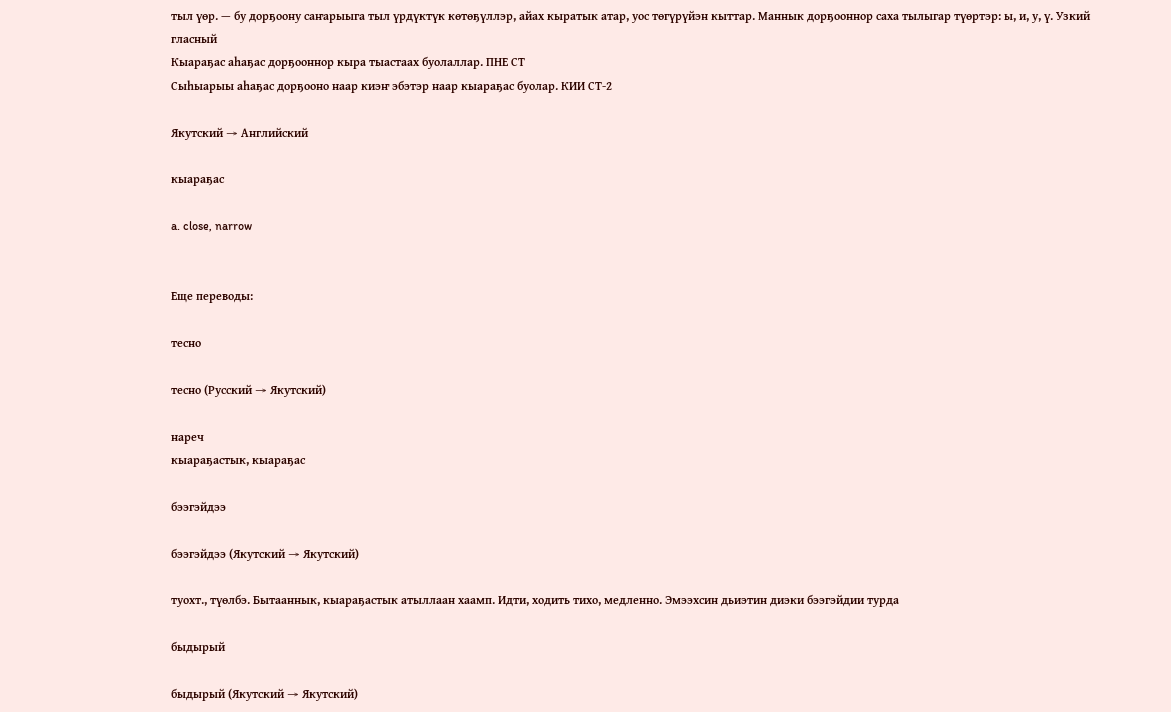тыл үөр. — бу дорҕоону саҥарыыга тыл үрдүктүк көтөҕүллэр, айах кыратык атар, уос төгүрүйэн кыттар. Маннык дорҕооннор саха тылыгар түөртэр: ы, и, у, ү. Узкий гласный
Кыараҕас аһаҕас дорҕооннор кыра тыастаах буолаллар. ПНЕ СТ
Сыһыарыы аһаҕас дорҕооно наар киэҥ эбэтэр наар кыараҕас буолар. КИИ СТ-2

Якутский → Английский

кыараҕас

a. close, narrow


Еще переводы:

тесно

тесно (Русский → Якутский)

нареч
кыараҕастык, кыараҕас

бээгэйдээ

бээгэйдээ (Якутский → Якутский)

туохт., түөлбэ. Бытааннык, кыараҕастык атыллаан хаамп. Идти, ходить тихо, медленно. Эмээхсин дьиэтин диэки бээгэйдии турда

быдырый

быдырый (Якутский → Якутский)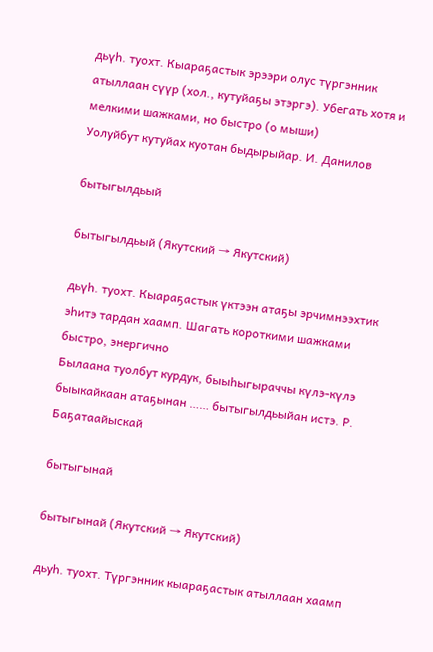дьүһ. туохт. Кыараҕастык эрээри олус түргэнник атыллаан сүүр (хол., кутуйаҕы этэргэ). Убегать хотя и мелкими шажками, но быстро (о мыши)
Уолуйбут кутуйах куотан быдырыйар. И. Данилов

бытыгылдьый

бытыгылдьый (Якутский → Якутский)

дьүһ. туохт. Кыараҕастык үктээн атаҕы эрчимнээхтик эһитэ тардан хаамп. Шагать короткими шажками быстро, энергично
Былаана туолбут курдук, быыһыгыраччы күлэ-күлэ быыкайкаан атаҕынан …… бытыгылдьыйан истэ. Р. Баҕатаайыскай

бытыгынай

бытыгынай (Якутский → Якутский)

дьуһ. туохт. Түргэнник кыараҕастык атыллаан хаамп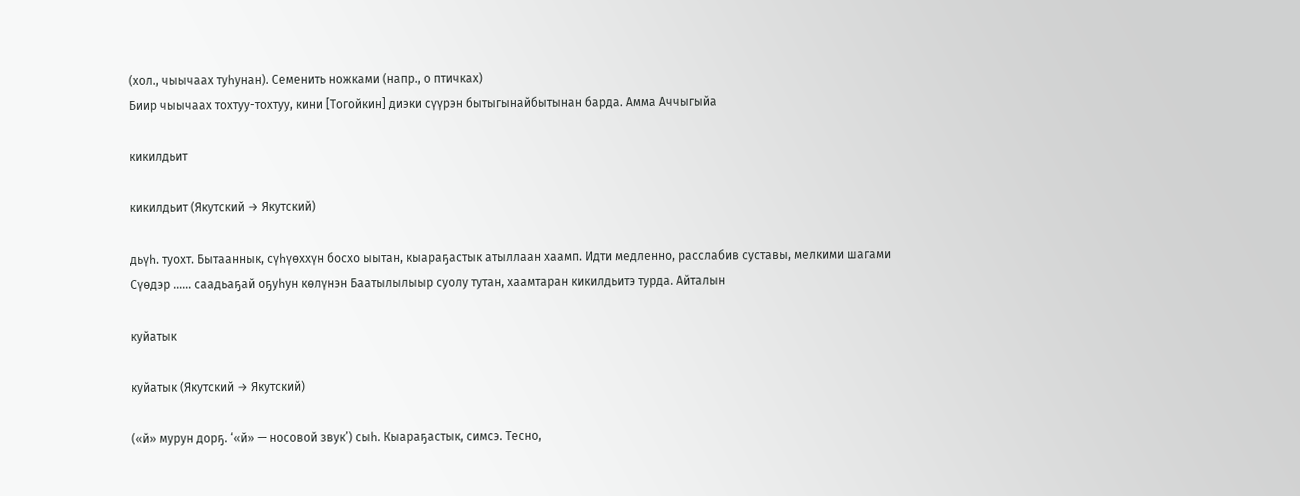(хол., чыычаах туһунан). Семенить ножками (напр., о птичках)
Биир чыычаах тохтуу-тохтуу, кини [Тогойкин] диэки сүүрэн бытыгынайбытынан барда. Амма Аччыгыйа

кикилдьит

кикилдьит (Якутский → Якутский)

дьүһ. туохт. Бытааннык, сүһүөххүн босхо ыытан, кыараҕастык атыллаан хаамп. Идти медленно, расслабив суставы, мелкими шагами
Сүөдэр …… саадьаҕай оҕуһун көлүнэн Баатылылыыр суолу тутан, хаамтаран кикилдьитэ турда. Айталын

куйатык

куйатык (Якутский → Якутский)

(«й» мурун дорҕ. ‘«й» — носовой звук’) сыһ. Кыараҕастык, симсэ. Тесно,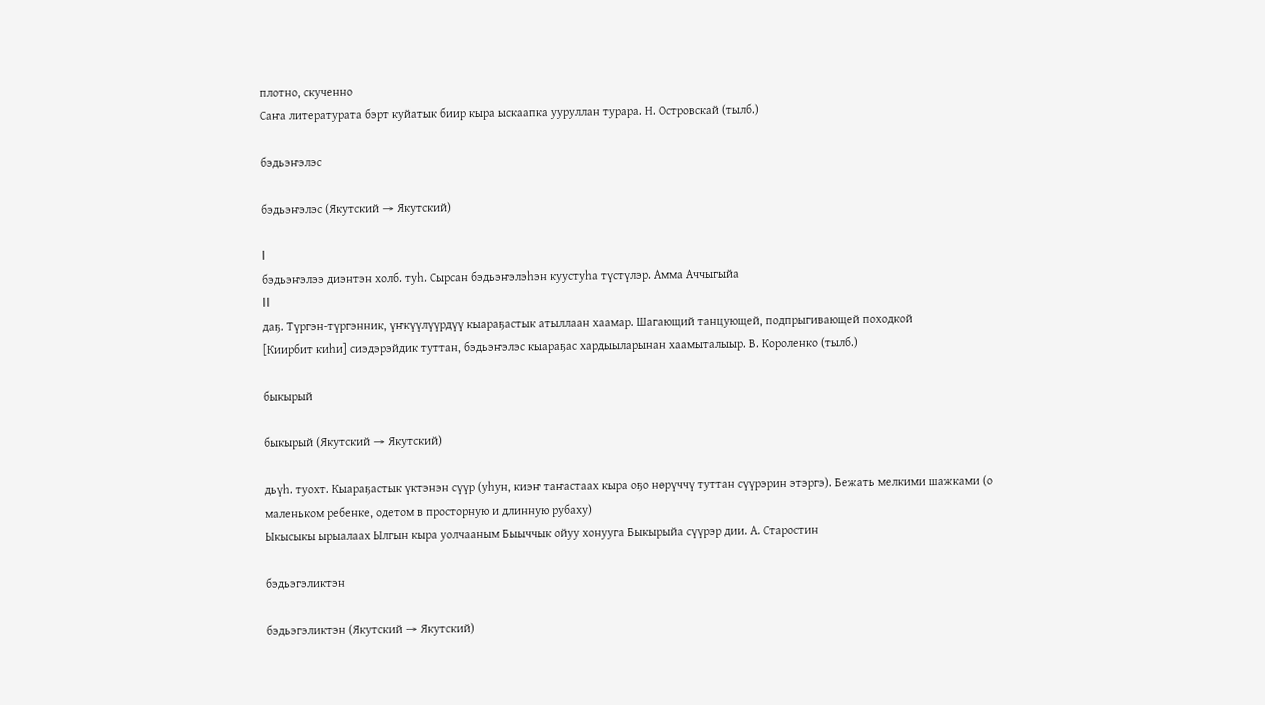плотно, скученно
Саҥа литературата бэрт куйатык биир кыра ыскаапка ууруллан турара. Н. Островскай (тылб.)

бэдьэҥэлэс

бэдьэҥэлэс (Якутский → Якутский)

I
бэдьэҥэлээ диэнтэн холб. туһ. Сырсан бэдьэҥэлэһэн куустуһа түстүлэр. Амма Аччыгыйа
II
даҕ. Түргэн-түргэнник, үҥкүүлүүрдүү кыараҕастык атыллаан хаамар. Шагающий танцующей, подпрыгивающей походкой
[Киирбит киһи] сиэдэрэйдик туттан, бэдьэҥэлэс кыараҕас хардыыларынан хаамыталыыр. В. Короленко (тылб.)

быкырый

быкырый (Якутский → Якутский)

дьүһ. туохт. Кыараҕастык үктэнэн сүүр (уһун, киэҥ таҥастаах кыра оҕо нөрүччү туттан сүүрэрин этэргэ). Бежать мелкими шажками (о маленьком ребенке, одетом в просторную и длинную рубаху)
Ыкысыкы ырыалаах Ылгын кыра уолчааным Быыччык ойуу хонууга Быкырыйа сүүрэр дии. А. Старостин

бэдьэгэликтэн

бэдьэгэликтэн (Якутский → Якутский)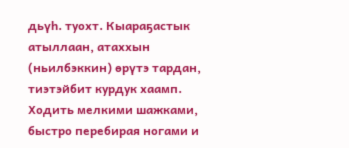дьүһ. туохт. Кыараҕастык атыллаан, атаххын (ньилбэккин) өрүтэ тардан, тиэтэйбит курдук хаамп. Ходить мелкими шажками, быстро перебирая ногами и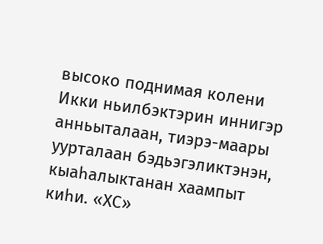высоко поднимая колени
Икки ньилбэктэрин иннигэр анньыталаан, тиэрэ-маары уурталаан бэдьэгэликтэнэн, кыаһалыктанан хаампыт киһи. «ХС»